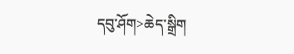དབུ་ཤོག>ཆེད་སྒྲིག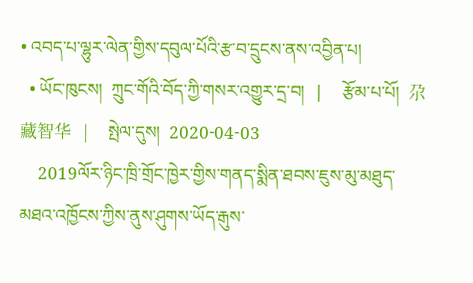• འབད་པ་ལྷུར་ལེན་གྱིས་དབུལ་པོའི་རྩ་བ་དྲུངས་ནས་འབྱིན་པ།
  • ཡོང་ཁུངས།  ཀྲུང་གོའི་བོད་ཀྱི་གསར་འགྱུར་དྲ་བ།   |     རྩོམ་པ་པོ།  尕藏智华   |     སྤེལ་དུས།  2020-04-03
    2019ལོར་ཉིང་ཁྲི་གྲོང་ཁྱེར་གྱིས་གནད་སྨིན་ཐབས་ཇུས་མུ་མཐུད་མཐའ་འཁྱོངས་ཀྱིས་ནུས་ཤུགས་ཡོད་རྒུས་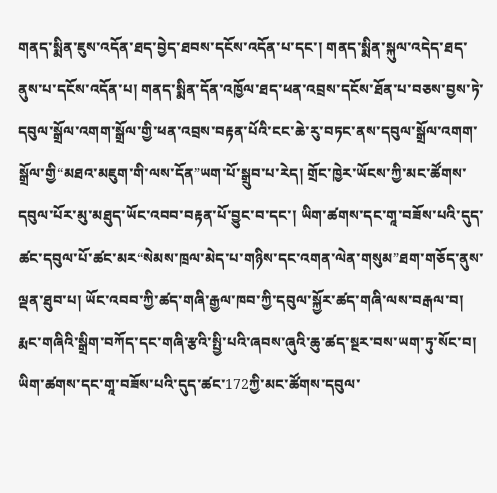གནད་སྨིན་ཇུས་འདོན་ཐད་བྱེད་ཐབས་དངོས་འདོན་པ་དང་། གནད་སྨིན་སྐུལ་འདེད་ཐད་ནུས་པ་དངོས་འདོན་པ། གནད་སྨིན་དོན་འཁྱོལ་ཐད་ཕན་འབྲས་དངོས་ཐོན་པ་བཅས་བྱས་ཏེ་དབུལ་སྒྲོལ་འགག་སྒྲོལ་གྱི་ཕན་འབྲས་བརྟན་པོའི་ངང་ཆེ་རུ་བཏང་ནས་དབུལ་སྒྲོལ་འགག་སྒྲོལ་གྱི“མཐའ་མཇུག་གི་ལས་དོན”ཡག་པོ་སྒྲུབ་པ་རེད། གྲོང་ཁྱེར་ཡོངས་ཀྱི་མང་ཚོགས་དབུལ་པོར་མུ་མཐུད་ཡོང་འབབ་བརྟན་པོ་བྱུང་བ་དང་། ཡིག་ཚགས་དང་གཱ་བཟོས་པའི་དུད་ཚང་དབུལ་པོ་ཚང་མར“སེམས་ཁྲལ་མེད་པ་གཉིས་དང་འགན་ལེན་གསུམ”ཐག་གཅོད་ནུས་ལྡན་ཐུབ་པ། ཡོང་འབབ་ཀྱི་ཚད་གཞི་རྒྱལ་ཁབ་ཀྱི་དབུལ་སྐྱོར་ཚད་གཞི་ལས་བརྒལ་བ། རྨང་གཞིའི་སྒྲིག་བཀོད་དང་གཞི་རྩའི་སྤྱི་པའི་ཞབས་ཞུའི་ཆུ་ཚད་སྔར་བས་ཡག་ཏུ་སོང་བ། ཡིག་ཚགས་དང་གཱ་བཟོས་པའི་དུད་ཚང་172ཀྱི་མང་ཚོགས་དབུལ་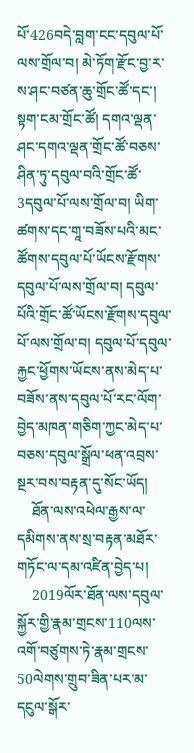པོ་426བདེ་བླག་ངང་དབུལ་པོ་ལས་གྲོལ་བ། མེ་ཏོག་རྫོང་བྱ་ར་ས་ཤང་བཙན་ཆུ་གྲོང་ཚོ་དང་། སྟག་ངམ་གྲོང་ཚོ། དགའ་ལྡན་ཤང་དགའ་ལྡན་གྲོང་ཚོ་བཅས་ཤིན་ཏུ་དབུལ་བའི་གྲོང་ཚོ་3དབུལ་པོ་ལས་གྲོལ་བ། ཡིག་ཚགས་དང་གཱ་བཟོས་པའི་མང་ཚོགས་དབུལ་པོ་ཡོངས་རྫོགས་དབུལ་པོ་ལས་གྲོལ་བ། དབུལ་པོའི་གྲོང་ཚོ་ཡོངས་རྫོགས་དབུལ་པོ་ལས་གྲོལ་བ། དབུལ་པོ་དབུལ་རྐྱང་ཕྱོགས་ཡོངས་ནས་མེད་པ་བཟོས་ནས་དབུལ་པོ་རང་ལོག་བྱེད་མཁན་གཅིག་ཀྱང་མེད་པ་བཅས་དབུལ་སྒྲོལ་ཕན་འབྲས་སྔར་བས་བརྟན་དུ་སོང་ཡོད།
    ཐོན་ལས་འཕེལ་རྒྱས་ལ་དམིགས་ནས་སྲ་བརྟན་མཐོར་གཏོང་ལ་དམ་འཛིན་བྱེད་པ།
    2019ལོར་ཐོན་ལས་དབུལ་སྐྱོར་གྱི་རྣམ་གྲངས་110ལས་འགོ་བཙུགས་ཏེ་རྣམ་གྲངས་50ལེགས་གྲུབ་ཟིན་པར་མ་དངུལ་སྒོར་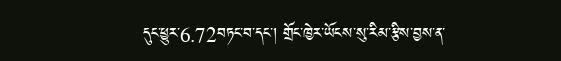དུང་ཕྱུར་6.72བཏང་བ་དང་། གྲོང་ཁྱེར་ཡོངས་སུ་རིམ་རྩིས་བྱས་ན་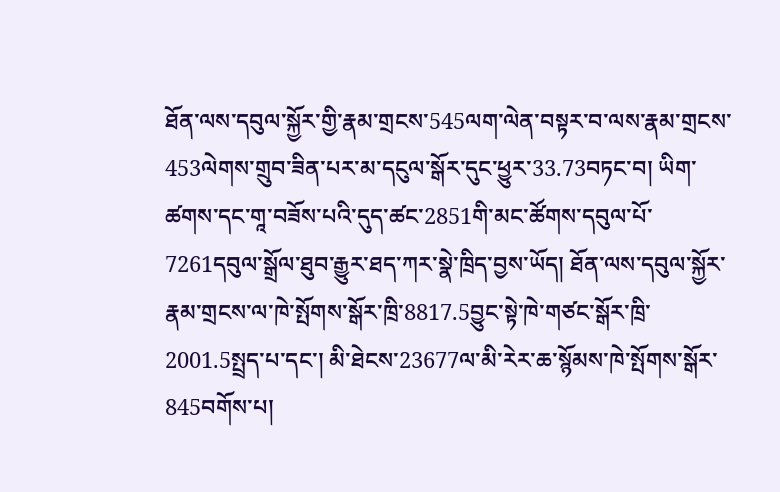ཐོན་ལས་དབུལ་སྐྱོར་གྱི་རྣམ་གྲངས་545ལག་ལེན་བསྟར་བ་ལས་རྣམ་གྲངས་453ལེགས་གྲུབ་ཟིན་པར་མ་དངུལ་སྒོར་དུང་ཕྱུར་33.73བཏང་བ། ཡིག་ཚགས་དང་གཱ་བཟོས་པའི་དུད་ཚང་2851གི་མང་ཚོགས་དབུལ་པོ་7261དབུལ་སྒྲོལ་ཐུབ་རྒྱུར་ཐད་ཀར་སྣེ་ཁྲིད་བྱས་ཡོད། ཐོན་ལས་དབུལ་སྐྱོར་རྣམ་གྲངས་ལ་ཁེ་སྤོགས་སྒོར་ཁྲི་8817.5བྱུང་སྟེ་ཁེ་གཙང་སྒོར་ཁྲི་2001.5སྤྲད་པ་དང་། མི་ཐེངས་23677ལ་མི་རེར་ཆ་སྙོམས་ཁེ་སྤོགས་སྒོར་845བགོས་པ།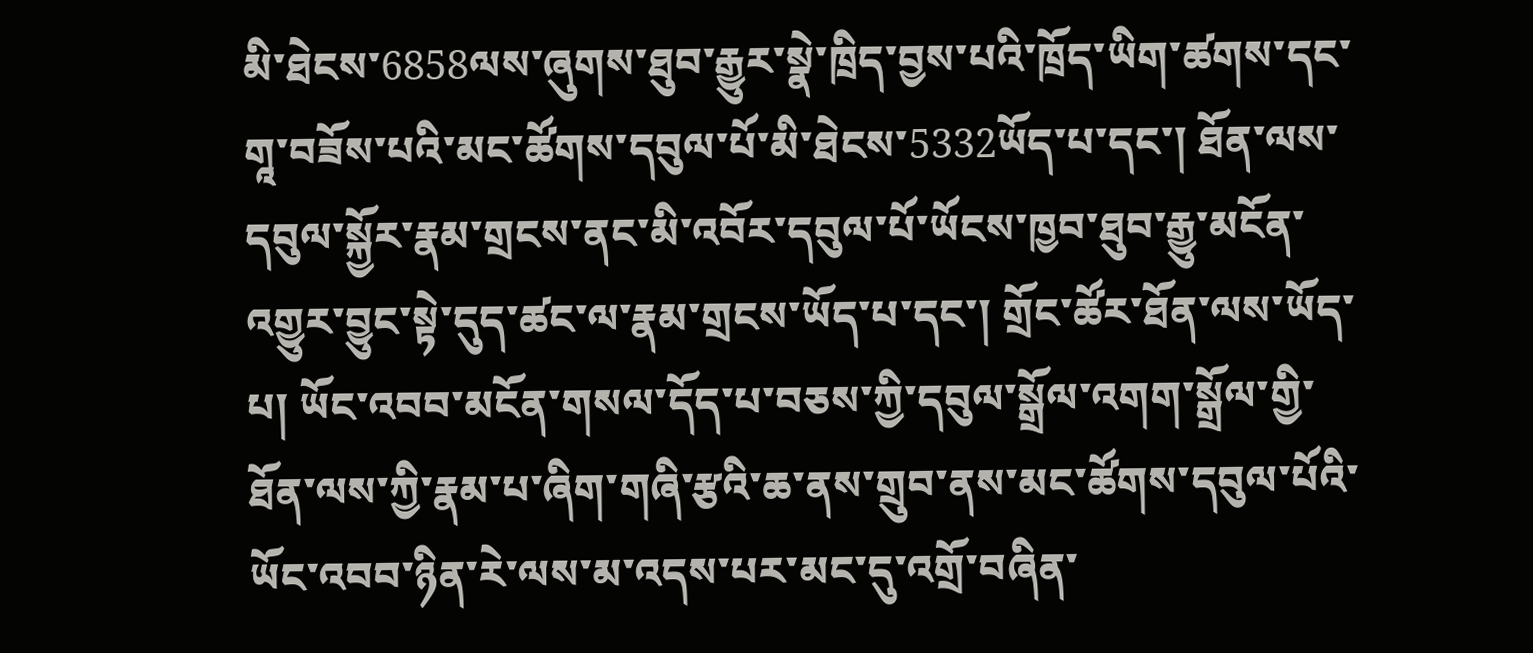མི་ཐེངས་6858ལས་ཞུགས་ཐུབ་རྒྱུར་སྣེ་ཁྲིད་བྱས་པའི་ཁྲོད་ཡིག་ཚགས་དང་གཱ་བཟོས་པའི་མང་ཚོགས་དབུལ་པོ་མི་ཐེངས་5332ཡོད་པ་དང་། ཐོན་ལས་དབུལ་སྐྱོར་རྣམ་གྲངས་ནང་མི་འབོར་དབུལ་པོ་ཡོངས་ཁྱབ་ཐུབ་རྒྱུ་མངོན་འགྱུར་བྱུང་སྟེ་དུད་ཚང་ལ་རྣམ་གྲངས་ཡོད་པ་དང་། གྲོང་ཚོར་ཐོན་ལས་ཡོད་པ། ཡོང་འབབ་མངོན་གསལ་དོད་པ་བཅས་ཀྱི་དབུལ་སྒྲོལ་འགག་སྒྲོལ་གྱི་ཐོན་ལས་ཀྱི་རྣམ་པ་ཞིག་གཞི་རྩའི་ཆ་ནས་གྲུབ་ནས་མང་ཚོགས་དབུལ་པོའི་ཡོང་འབབ་ཉིན་རེ་ལས་མ་འདས་པར་མང་དུ་འགྲོ་བཞིན་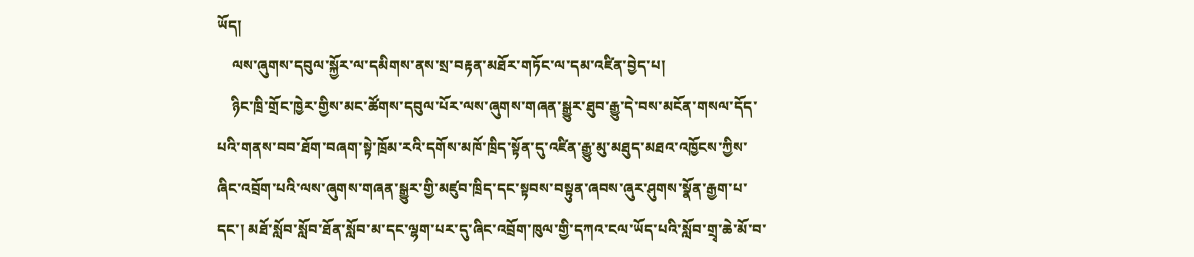ཡོད།
    ལས་ཞུགས་དབུལ་སྐྱོར་ལ་དམིགས་ནས་སྲ་བརྟན་མཐོར་གཏོང་ལ་དམ་འཛིན་བྱེད་པ།
    ཉིང་ཁྲི་གྲོང་ཁྱེར་གྱིས་མང་ཚོགས་དབུལ་པོར་ལས་ཞུགས་གཞན་སྒྱུར་ཐུབ་རྒྱུ་དེ་བས་མངོན་གསལ་དོད་པའི་གནས་བབ་ཐོག་བཞག་སྟེ་ཁྲོམ་རའི་དགོས་མཁོ་ཁྲིད་སྟོན་དུ་འཛིན་རྒྱུ་མུ་མཐུད་མཐའ་འཁྱོངས་ཀྱིས་ཞིང་འབྲོག་པའི་ལས་ཞུགས་གཞན་སྒྱུར་གྱི་མཛུབ་ཁྲིད་དང་སྟབས་བསྟུན་ཞབས་ཞུར་ཤུགས་སྣོན་རྒྱག་པ་དང་། མཐོ་སློབ་སློབ་ཐོན་སློབ་མ་དང་ལྷག་པར་དུ་ཞིང་འབྲོག་ཁུལ་གྱི་དཀའ་ངལ་ཡོད་པའི་སློབ་གྲྭ་ཆེ་མོ་བ་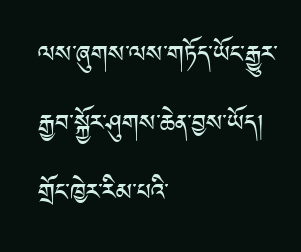ལས་ཞུགས་ལས་གཏོད་ཡོང་རྒྱུར་རྒྱབ་སྐྱོར་ཤུགས་ཆེན་བྱས་ཡོད། གྲོང་ཁྱེར་རིམ་པའི་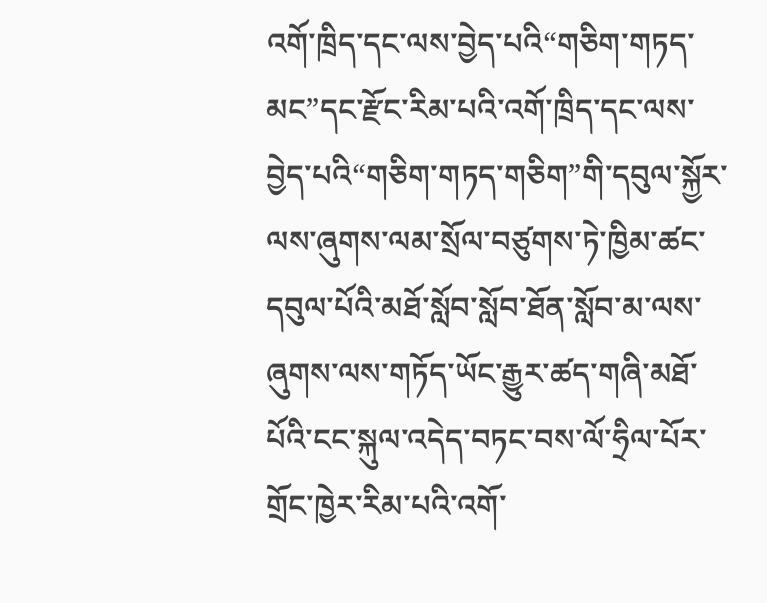འགོ་ཁྲིད་དང་ལས་བྱེད་པའི“གཅིག་གཏད་མང”དང་རྫོང་རིམ་པའི་འགོ་ཁྲིད་དང་ལས་བྱེད་པའི“གཅིག་གཏད་གཅིག”གི་དབུལ་སྐྱོར་ལས་ཞུགས་ལམ་སྲོལ་བཙུགས་ཏེ་ཁྱིམ་ཚང་དབུལ་པོའི་མཐོ་སློབ་སློབ་ཐོན་སློབ་མ་ལས་ཞུགས་ལས་གཏོད་ཡོང་རྒྱུར་ཚད་གཞི་མཐོ་པོའི་ངང་སྐུལ་འདེད་བཏང་བས་ལོ་ཧྲིལ་པོར་གྲོང་ཁྱེར་རིམ་པའི་འགོ་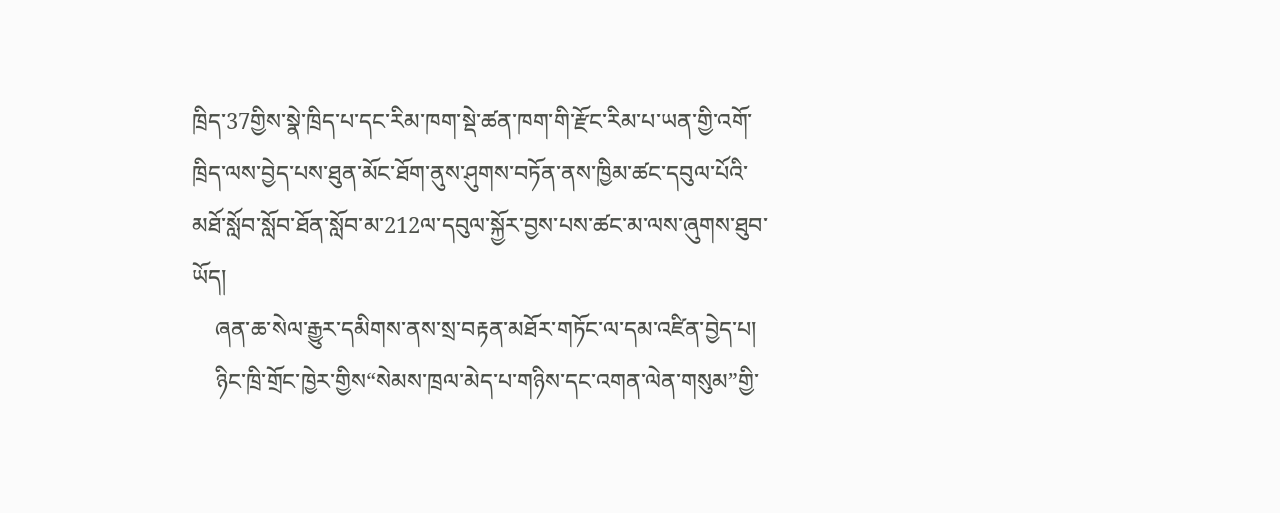ཁྲིད་37གྱིས་སྣེ་ཁྲིད་པ་དང་རིམ་ཁག་སྡེ་ཚན་ཁག་གི་རྫོང་རིམ་པ་ཡན་གྱི་འགོ་ཁྲིད་ལས་བྱེད་པས་ཐུན་མོང་ཐོག་ནུས་ཤུགས་བཏོན་ནས་ཁྱིམ་ཚང་དབུལ་པོའི་མཐོ་སློབ་སློབ་ཐོན་སློབ་མ་212ལ་དབུལ་སྐྱོར་བྱས་པས་ཚང་མ་ལས་ཞུགས་ཐུབ་ཡོད།
    ཞན་ཆ་སེལ་རྒྱུར་དམིགས་ནས་སྲ་བརྟན་མཐོར་གཏོང་ལ་དམ་འཛིན་བྱེད་པ།
    ཉིང་ཁྲི་གྲོང་ཁྱེར་གྱིས“སེམས་ཁྲལ་མེད་པ་གཉིས་དང་འགན་ལེན་གསུམ”གྱི་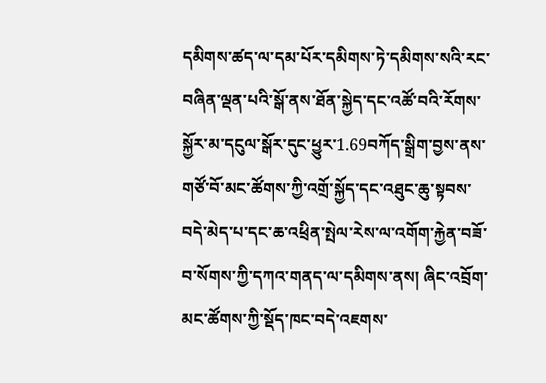དམིགས་ཚད་ལ་དམ་པོར་དམིགས་ཏེ་དམིགས་སའི་རང་བཞིན་ལྡན་པའི་སྒོ་ནས་ཐོན་སྐྱེད་དང་འཚོ་བའི་རོགས་སྐྱོར་མ་དངུལ་སྒོར་དུང་ཕྱུར་1.69བཀོད་སྒྲིག་བྱས་ནས་གཙོ་བོ་མང་ཚོགས་ཀྱི་འགྲོ་སྐྱོད་དང་འཐུང་ཆུ་སྟབས་བདེ་མེད་པ་དང་ཆ་འཕྲིན་སྤེལ་རེས་ལ་འགོག་རྐྱེན་བཟོ་བ་སོགས་ཀྱི་དཀའ་གནད་ལ་དམིགས་ནས། ཞིང་འབྲོག་མང་ཚོགས་ཀྱི་སྡོད་ཁང་བདེ་འཇགས་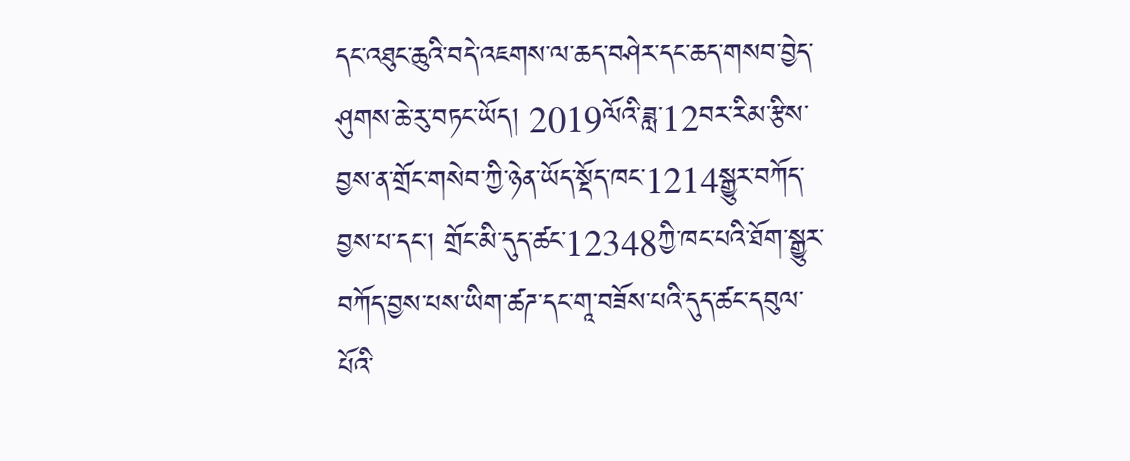དང་འཐུང་ཆུའི་བདེ་འཇགས་ལ་ཆད་བཤེར་དང་ཆད་གསབ་བྱེད་ཤུགས་ཆེ་རུ་བཏང་ཡོད། 2019ལོའི་ཟླ་12བར་རིམ་རྩིས་བྱས་ན་གྲོང་གསེབ་ཀྱི་ཉེན་ཡོད་སྡོད་ཁང་1214སྒྱུར་བཀོད་བྱས་པ་དང་། གྲོང་མི་དུད་ཚང་12348ཀྱི་ཁང་པའི་ཐོག་སྒྱུར་བཀོད་བྱས་པས་ཡིག་ཚཌ་དང་གཱ་བཟོས་པའི་དུད་ཚང་དབུལ་པོའི་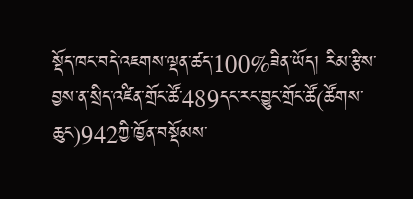སྡོད་ཁང་བདེ་འཇགས་ལྡན་ཚད་100%ཟིན་ཡོད། རིམ་རྩིས་བྱས་ན་སྲིད་འཛིན་གྲོང་ཚོ་489དང་རང་བྱུང་གྲོང་ཚོ(ཚོགས་ཆུང)942ཀྱི་ཁྱོན་བསྡོམས་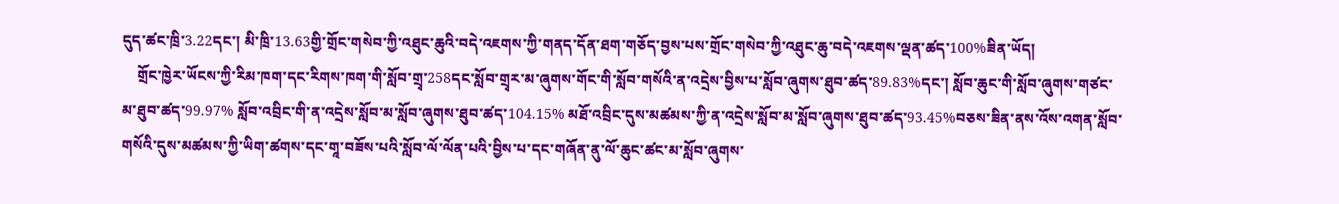དུད་ཚང་ཁྲི་3.22དང་། མི་ཁྲི་13.63གྱི་གྲོང་གསེབ་ཀྱི་འཐུང་ཆུའི་བདེ་འཇགས་ཀྱི་གནད་དོན་ཐག་གཅོད་བྱས་པས་གྲོང་གསེབ་ཀྱི་འཐུང་ཆུ་བདེ་འཇགས་ལྡན་ཚད་100%ཟིན་ཡོད།
    གྲོང་ཁྱེར་ཡོངས་ཀྱི་རིམ་ཁག་དང་རིགས་ཁག་གི་སློབ་གྲྭ་258དང་སློབ་གྲྭར་མ་ཞུགས་གོང་གི་སློབ་གསོའི་ན་འདྲེས་བྱིས་པ་སློབ་ཞུགས་ཐུབ་ཚད་89.83%དང་། སློབ་ཆུང་གི་སློབ་ཞུགས་གཙང་མ་ཐུབ་ཚད་99.97% སློབ་འབྲིང་གི་ན་འདྲེས་སློབ་མ་སློབ་ཞུགས་ཐུབ་ཚད་104.15% མཐོ་འབྲིང་དུས་མཚམས་ཀྱི་ན་འདྲེས་སློབ་མ་སློབ་ཞུགས་ཐུབ་ཚད་93.45%བཅས་ཟིན་ནས་འོས་འགན་སློབ་གསོའི་དུས་མཚམས་ཀྱི་ཡིག་ཚགས་དང་གཱ་བཟོས་པའི་སློབ་ལོ་ལོན་པའི་བྱིས་པ་དང་གཞོན་ནུ་ལོ་ཆུང་ཚང་མ་སློབ་ཞུགས་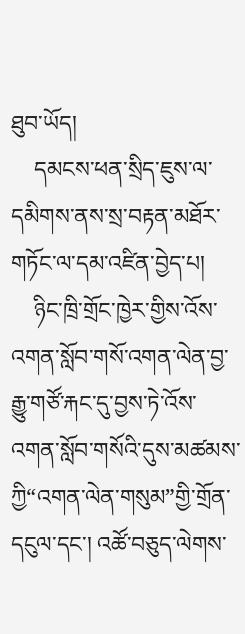ཐུབ་ཡོད།
    དམངས་ཕན་སྲིད་ཇུས་ལ་དམིགས་ནས་སྲ་བརྟན་མཐོར་གཏོང་ལ་དམ་འཛིན་བྱེད་པ།
    ཉིང་ཁྲི་གྲོང་ཁྱེར་གྱིས་འོས་འགན་སློབ་གསོ་འགན་ལེན་བྱ་རྒྱུ་གཙོ་རྐང་དུ་བྱས་ཏེ་འོས་འགན་སློབ་གསོའི་དུས་མཚམས་ཀྱི“འགན་ལེན་གསུམ”གྱི་གྲོན་དངུལ་དང་། འཚོ་བཅུད་ལེགས་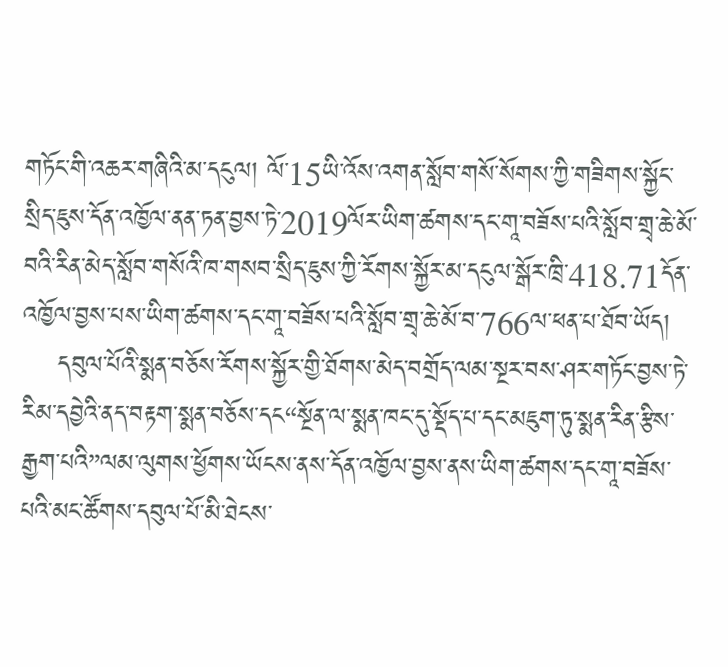གཏོང་གི་འཆར་གཞིའི་མ་དངུལ། ལོ་15ཡི་འོས་འགན་སློབ་གསོ་སོགས་ཀྱི་གཟིགས་སྐྱོང་སྲིད་ཇུས་དོན་འཁྱོལ་ནན་ཏན་བྱས་ཏེ་2019ལོར་ཡིག་ཚགས་དང་གཱ་བཟོས་པའི་སློབ་གྲྭ་ཆེ་མོ་བའི་རིན་མེད་སློབ་གསོའི་ཁ་གསབ་སྲིད་ཇུས་ཀྱི་རོགས་སྐྱོར་མ་དངུལ་སྒོར་ཁྲི་418.71དོན་འཁྱོལ་བྱས་པས་ཡིག་ཚགས་དང་གཱ་བཟོས་པའི་སློབ་གྲྭ་ཆེ་མོ་བ་766ལ་ཕན་པ་ཐོབ་ཡོད།
    དབུལ་པོའི་སྨན་བཅོས་རོགས་སྐྱོར་གྱི་ཐོགས་མེད་བགྲོད་ལམ་སྔར་བས་ཤར་གཏོང་བྱས་ཏེ་རིམ་དབྱེའི་ནད་བརྟག་སྨན་བཅོས་དང“སྔོན་ལ་སྨན་ཁང་དུ་སྡོད་པ་དང་མཇུག་ཏུ་སྨན་རིན་རྩིས་རྒྱག་པའི”ལམ་ལུགས་ཕྱོགས་ཡོངས་ནས་དོན་འཁྱོལ་བྱས་ནས་ཡིག་ཚགས་དང་གཱ་བཟོས་པའི་མང་ཚོགས་དབུལ་པོ་མི་ཐེངས་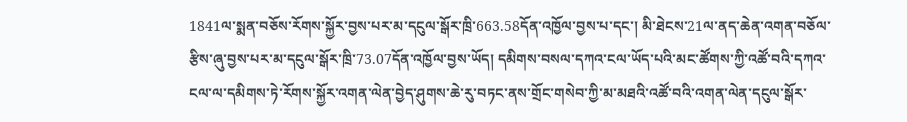1841ལ་སྨན་བཅོས་རོགས་སྐྱོར་བྱས་པར་མ་དངུལ་སྒོར་ཁྲི་663.58དོན་འཁྱོལ་བྱས་པ་དང་། མི་ཐེངས་21ལ་ནད་ཆེན་འགན་བཅོལ་རྩིས་ཞུ་བྱས་པར་མ་དངུལ་སྒོར་ཁྲི་73.07དོན་འཁྱོལ་བྱས་ཡོད། དམིགས་བསལ་དཀའ་ངལ་ཡོད་པའི་མང་ཚོགས་ཀྱི་འཚོ་བའི་དཀའ་ངལ་ལ་དམིགས་ཏེ་རོགས་སྐྱོར་འགན་ལེན་བྱེད་ཤུགས་ཆེ་རུ་བཏང་ནས་གྲོང་གསེབ་ཀྱི་མ་མཐའི་འཚོ་བའི་འགན་ལེན་དངུལ་སྒོར་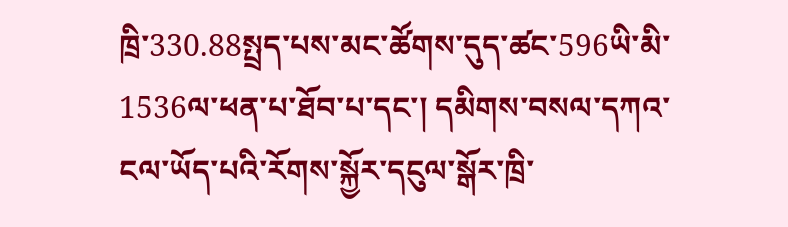ཁྲི་330.88སྤྲད་པས་མང་ཚོགས་དུད་ཚང་596ཡི་མི་1536ལ་ཕན་པ་ཐོབ་པ་དང་། དམིགས་བསལ་དཀའ་ངལ་ཡོད་པའི་རོགས་སྐྱོར་དངུལ་སྒོར་ཁྲི་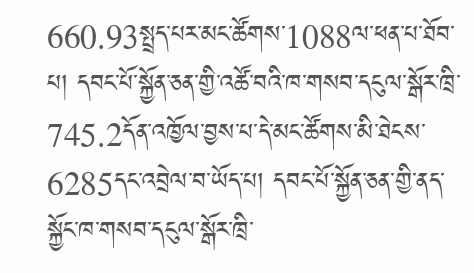660.93སྤྲད་པར་མང་ཚོགས་1088ལ་ཕན་པ་ཐོབ་པ། དབང་པོ་སྐྱོན་ཅན་གྱི་འཚོ་བའི་ཁ་གསབ་དངུལ་སྒོར་ཁྲི་745.2དོན་འཁྱོལ་བྱས་པ་དེ་མང་ཚོགས་མི་ཐེངས་6285དང་འབྲེལ་བ་ཡོད་པ། དབང་པོ་སྐྱོན་ཅན་གྱི་ནད་སྐྱོང་ཁ་གསབ་དངུལ་སྒོར་ཁྲི་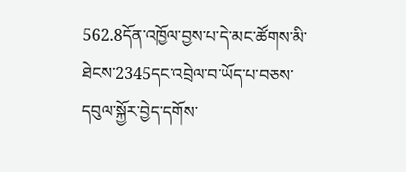562.8དོན་འཁྱོལ་བྱས་པ་དེ་མང་ཚོགས་མི་ཐེངས་2345དང་འབྲེལ་བ་ཡོད་པ་བཅས་དབུལ་སྐྱོར་བྱེད་དགོས་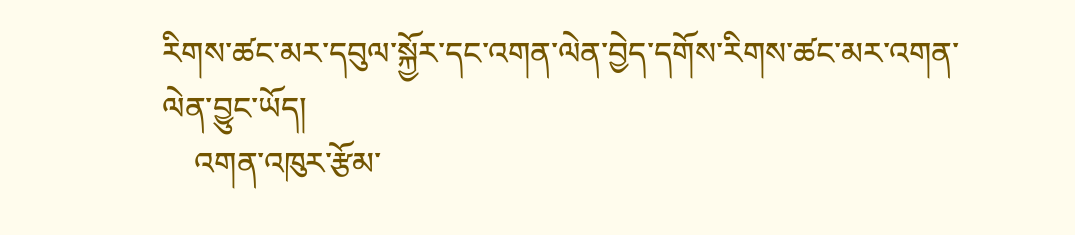རིགས་ཚང་མར་དབུལ་སྐྱོར་དང་འགན་ལེན་བྱེད་དགོས་རིགས་ཚང་མར་འགན་ལེན་བྱུང་ཡོད།
    འགན་འཁུར་རྩོམ་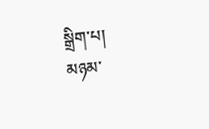སྒྲིག་པ།
མཉམ་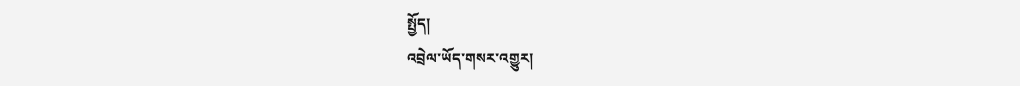སྤྱོད།
འབྲེལ་ཡོད་གསར་འགྱུར།